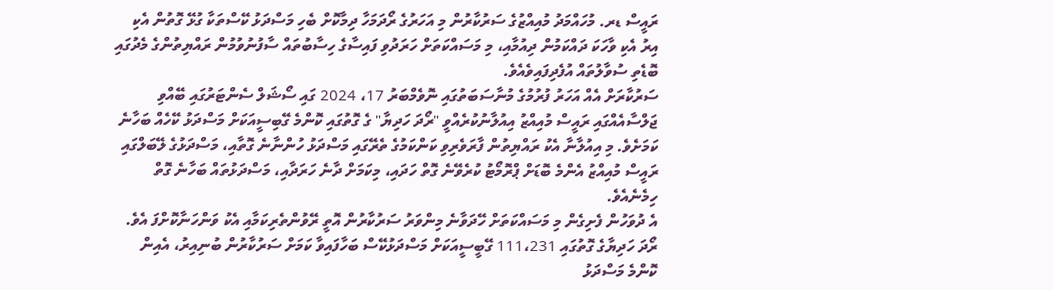ރައީސް ޑރ. މުހައްމަދު މުއިއްޒުގެ ސަރުކާރުން މި އަހަރުގެ ރޯދަމަހާ ދިމާކޮށް ބެހި މަސްދަޅު ކޭސްތަކާ ގުޅޭ ގޮތުން އެކި އިރު އެކި ވާހަކަ ދައްކަމުން ދިއުމާއި، މި މަސައްކަތަށް ހަރަދުވި ފައިސާގެ ހިސާބުތައް ސާފުނުވުމުން ރައްޔިތުންގެ މެދުގައި ބޮޑެތި ސުވާލުތައް އުފެދިފައިވެއެވެ.
ސަރުކާރަށް އެއް އަހަރު ފުރުމުގެ މުނާސަބަތުގައި ނޮވެމްބަރު 17، 2024 ގައި ސޯޝަލް ސެންޓަރުގައި ބޭއްވި ޖަލްސާއެއްގައި ރައީސް މުއިއްޒު އިއުލާނުކުރެއްވީ "ރޯދަ ހަދިޔާ" ގެ ގޮތުގައި ކޮންމެ ގޭބިސީއަކަށް މަސްދަޅު ކޭހެއް ބަހާނެ ކަމަށެވެ. މި އިއުލާނާ އެކު ރައްޔިތުން ފާރަވެރިވި ކަންކަމުގެ ތެރޭގައި މަސްދަޅު ހުންނާނެ ގޮތާއި، މަސްދަޅުގެ ލޭބަލްގައި ރައީސް މުއިއްޒު އެންމެ ބޮޑަށް ޕްރޮމޯޓު ކުރެވޭނެ ގޮތް ހަދައި، މިކަމަށް ދާނެ ހަރަދާއި، މަސްދަޅުތައް ބަހާނެ ގޮތް ހިމެނެއެވެ.
އެ ދުވަހުން ފެށިގެން މި މަސައްކަތަށް ހޭދަވާނެ މިންވަރު ސަރުކާރުން އޮތީ ރޭވުންތެރިކަމާއި އެކު ވަންހަނާކޮށްފަ އެވެ. ރޯދަ ހަދިޔާގެ ގޮތުގައި 111،231 ގޭބީސީއަކަށް މަސްދަޅުކޭސް ބަހާފައިވާ ކަމަށް ސަރުކާރުން ބުނިއިރު، އެއިން ކޮންމެ މަސްދަޅު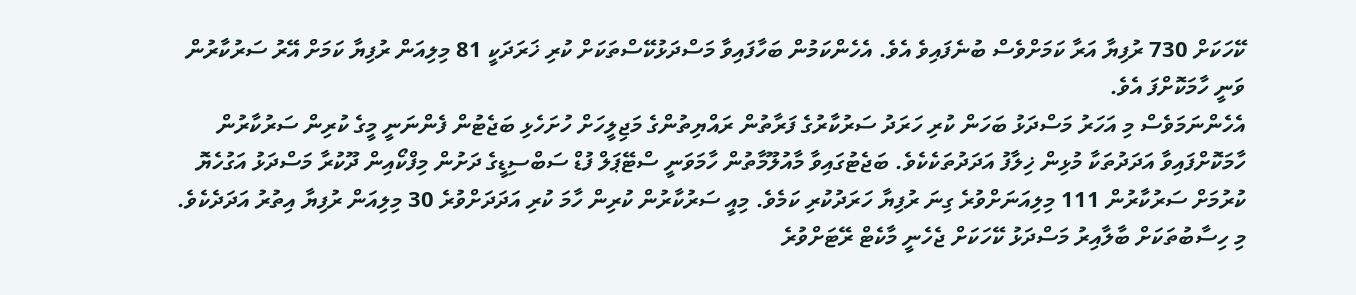ކޭހަކަށް 730 ރުފިޔާ އަރާ ކަމަށްވެސް ބުނެފައިވެ އެވެ. އެހެންކަމުން ބަހާފައިވާ މަސްދަޅުކޭސްތަކަށް ކުރި ޚަރަދަކީ 81 މިލިއަން ރުފިޔާ ކަމަށް އޭރު ސަރުކާރުން ވަނީ ހާމަކޮށްފަ އެވެ.
އެހެންނަމަވެސް މި އަހަރު މަސްދަޅު ބަހަން ކުރި ހަރަދު ސަރުކާރުގެ ފަރާތުން ރައްޔިތުންގެ މަޖިލީހަށް ހުށަހެޅި ބަޖެޓުން ފެންނަނީ މީގެ ކުރިން ސަރުކާރުން ހާމަކޮށްފައިވާ އަދަދުތަކާ މުޅިން ޚިލާފު އަދަދުތަކެކެވެ. ބަޖެޓުގައިވާ މާއުލޫމާތުން ހާމަވަނީ ސްޓޭޕަލް ފުޑް ސަބްސިޑީގެ ދަށުން މިފްކޯއިން ދޫކުރާ މަސްދަޅު އަގުހެޔޮ ކުރުމަށް ސަރުކާރުން 111 މިލިއަނަށްވުރެ ގިނަ ރުފިޔާ ހަރަދުކުރި ކަމެވެ. މިއީ ސަރުކާރުން ކުރިން ހާމަ ކުރި އަދަދަށްވުރެ 30 މިލިއަން ރުފިޔާ އިތުރު އަދަދެކެވެ.
މި ހިސާބުތަކަށް ބާލާއިރު މަސްދަޅު ކޭހަކަށް ޖެހެނީ މާކެޓް ރޭޓަށްވުރެ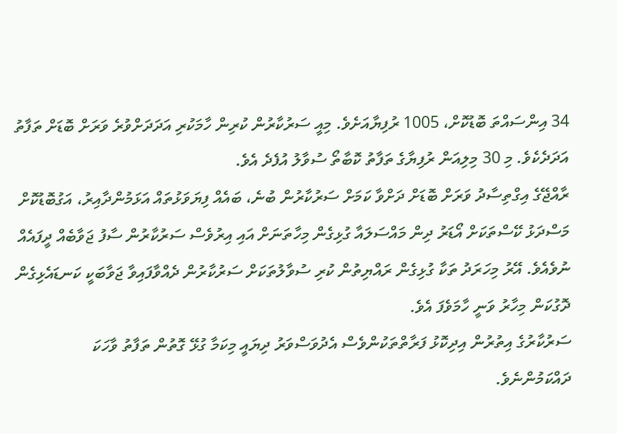34 އިންސައްތަ ބޮޑުކޮށް، 1005 ރުފިޔާއަށެވެ. މިއީ ސަރުކާރުން ކުރިން ހާމަކުރި އަދަދަށްވުރެ ވަރަށް ބޮޑަށް ތަފާތު އަދަދެކެވެ. މި 30 މިލިއަން ރުފިޔާގެ ތަފާތު ކޮބާތޯ ސުވާލު އުފެދެ އެވެ.
ރާއްޖޭގެ އިގްތިސާދު ވަރަށް ބޮޑަށް ދަށްވާ ކަމަށް ސަރުކާރުން ބުނެ، ބައެއް ފިޔަވަޅުތައް އަޅަމުންދާއިރު، އަގުބޮޑުކޮށް މަސްދަޅު ކޭސްތަކަށް އޯޑަރު ދިން މައްސަލައާ ގުޅިގެން މިހާތަނަށް އައި އިރުވެސް ސަރުކާރުން ސާފު ޖަވާބެއް ދީފައެއް ނުވެއެވެ. އޭރު މިހަރަދު ތަކާ ގުޅިގެން ރައްޔިތުން ކުރި ސުވާލުތަކަށް ސަރުކާރުން ދެއްވާފައިވާ ޖަވާބަކީ ކަނޑައެޅިގެން ދޮގުކަން މިހާރު ވަނީ ހާމަވެފަ އެވެ.
ސަރުކާރުގެ އިތުރުން އިދިކޮޅު ފަރާތްތަކުންވެސް އެދުވަސްވަރު ދިޔައީ މިކަމާ ގުޅޭ ގޮތުން ތަފާތު ވާހަކަ ދައްކަމުންނެވެ.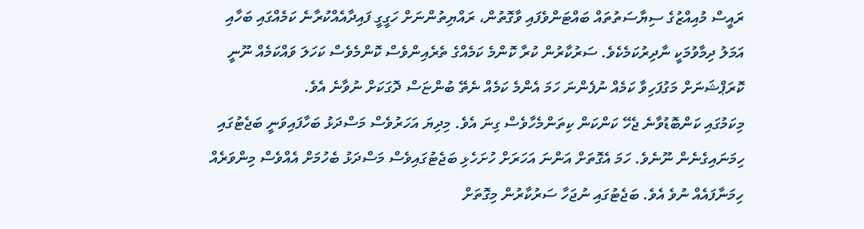ރައީސް މުއިއްޒުގެ ސިޔާސަތުތައް ބައްޓަންވެފައި ވާގޮތުން، ރައްޔިތުންނަށް ހަގީގީ ފައިދާއެއްކުރާނެ ކަމެއްގައި ބަހާއި އަމަލު ދިމާވުމަކީ ނާދިރުކަމެކެވެ. ސަރުކާރުން ކުރާ ކޮންމެ ކަމެއްގެ ތެރެއިންވެސް ކޮންމެވެސް ކަހަލަ ވައްކަމެއް ނޫނީ ކޮރަޕްޝަނަށް މަގުފަހިވާ ކަމެއް ނުފެންނަ ހަމަ އެންމެ ކަމެއް ނެތޭ ބުންޏަސް ދޮގަކަށް ނުވާނެ އެވެ.
މިކަމުގައި ކަންބޮޑުވާނެ ޖެހޭ ކަންކަން ކިތަންމެހާވެސް ގިނަ އެވެ. މިދިޔަ އަހަރުވެސް މަސްދަޅު ބަހާފައިވަނީ ބަޖެޓުގައި ހިމަނައިގެނެން ނޫނެވެ. ހަމަ އެގޮތަށް އަންނަ އަހަރަށް ހުށަހެޅި ބަޖެޓުގައިވެސް މަސްދަޅު ބެހުމަށް އެއްވެސް މިންވަރެއް ހިމަނާފައެއް ނުވެ އެވެ. ބަޖެޓުގައި ނުޖަހާ ސަރުކާރުން މިގޮތަށް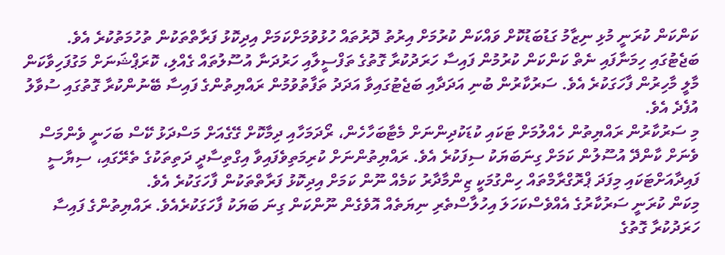ކަންކަން ކުރަނީ މުޅި ނިޒާމު ގަޑުބަޑުކޮށް ވައްކަން ކުރުމަށް އިރުތު ދޮރުތައް ހުޅުވުމަށްކަމަށް އިދިކޮޅު ފަރާތްތަކުން ތުހުމަތުކުރެ އެވެ.
ބަޖެޓުގައި ހިމަނާފައި ނެތް ކަންކަން ކުރުމުން ފައިސާ ހަރަދުކުރާ ގޮތުގެ ތަފްސީލާއި ހަރުދަނާ އުސޫލުތައް ގެއްލި، ކޮރަޕްޝަނަށް މަގުފަހިވާކަން މާލީ މާހިރުން ފާހަގަކުރެ އެވެ. ސަރުކާރުން ބުނި އަދަދާއި ބަޖެޓުގައިވާ އަދަދު ތަފާތުވުމުން ރައްޔިތުންގެ ފައިސާ ބޭނުންކުރާ ގޮތުގައި ސުވާލު އުފެދެ އެވެ.
މި ސަރުކާރުން ރައްޔިތުން ހެއްލުމަށް ޓަކައި ކުޑަކުދިންނަށް މެޓާބަހާހެން، ރޯދަމަހާއި ދިމާކޮށް ގޭގެއަށް މަސްދަޅު ކޭސް ބަހަނީ ވެންމަސް ވެނަށް ކާންދޭ އުސޫލުން ކަމަށް ގިނަބަޔަކު ސިފަކުރެ އެވެ. ރައްޔިތުންނަށް ކުރިމަތިވެފައިވާ އިގްތިސާދީ ދަތިތަކުގެ ތެރޭގައި، ސިޔާސީ ފައިދާއަށްޓަކައި މިފަދަ ޕްރޮގްރާމްތައް ހިންގުމަކީ ޒިންމާދާރު ކަމެއް ނޫން ކަމަށް އިދިކޮޅު ފަރާތްތަކުން ފާހަގަކުރެ އެވެ.
މިކަން ކުރަނީ ސަރުކާރުގެ އެއްވެސްކަހަލަ އިހުލާސްތެރި ނިޔަތެއް އޮވެގެން ނޫންކަން ގިނަ ބަޔަކު ފާހަގަކުރެއެވެ. ރައްޔިތުންގެ ފައިސާ ހަރަދުކުރާ ގޮތުގެ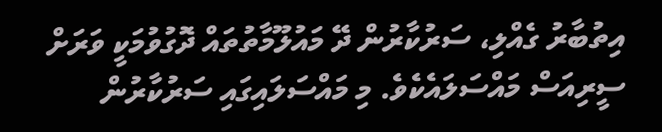އިތުބާރު ގެއްލި، ސަރުކާރުން ދޭ މައުލޫމާތުތައް ދޮގުވުމަކީ ވަރަށް ސީރިއަސް މައްސަލައެކެވެ. މި މައްސަލައިގައި ސަރުކާރުން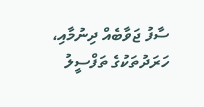ސާފު ޖަވާބެއް ދިނުމާއި، ހަރަދުތަކުގެ ތަފްސީލު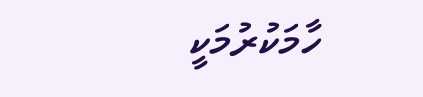ހާމަކުރުމަކީ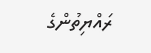ރައްޔިތުންގެ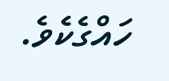ހައްގެކެވެ.